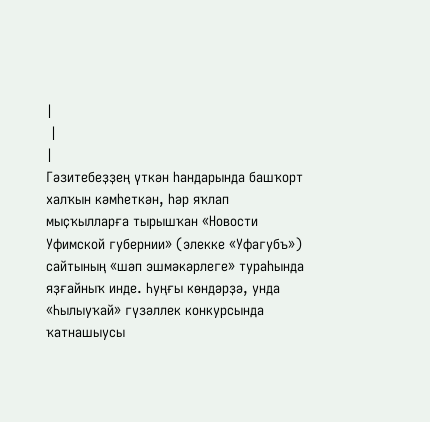|
 |
|
Гәзитебеҙҙең үткән һандарында башҡорт халҡын кәмһеткән, һәр яҡлап мыҫҡылларға тырышҡан «Новости Уфимской губернии» (элекке «Уфагубъ») сайтының «шәп эшмәкәрлеге» тураһында яҙғайныҡ инде. Һуңғы көндәрҙә, унда «Һылыуҡай» гүзәллек конкурсында ҡатнашыусы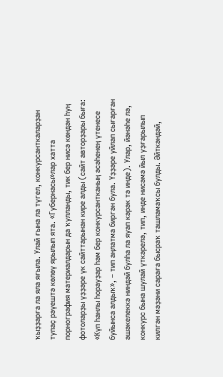ҡыҙҙарға ла яла яғыла. Улай ғына ла түгел, конкурсанткаларҙан тупаҫ рәүештә көлөү ярылып ята. «Губернасы»лар хатта порнография материалдарын да ҡулланды, тик бер нисә көндән һуң фотоларҙы үҙҙәре үк сайттарынан кире алды (сайт авторҙары быға: «Күп һанлы һорауҙар һәм бер конкурсантканың әсәһенең үтенесе буйынса алдыҡ», – тип аңлатма биргән була. Үҙҙәре уйлап сығарған әшәкелеккә ниндәй булһа ла яуап кәрәк тә инде). Улар, йәнәһе лә, конкурс бына шулай үткәрелә, тип, инде нисәмә йыл уҙғарылып килгән мәҙәни сараға бысраҡ ташламаҡсы булды. Әйткәндәй,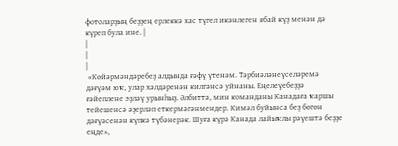фотоларҙың беҙҙең ерлеккә хас түгел икәнлеген ябай күҙ менән дә күреп була ине. |
|
|
|
 «Көйәрмәндәребеҙ алдында ғәфү үтенәм. Тәрбиәләнеүселәремә дәғүәм юҡ, улар хәлдәренән килгәнсә уйнаны. Еңелеүебеҙҙә ғәйеплене эҙләү урынһыҙ. Әлбиттә, мин команданы Канадаға ҡаршы тейешенсә әҙерләп еткермәгәнмендер. Кимәл буйынса беҙ бөгөн дәғүәсенән күпкә түбәнерәк. Шуға күрә Канада лайыҡлы рәүештә беҙҙе еңде»,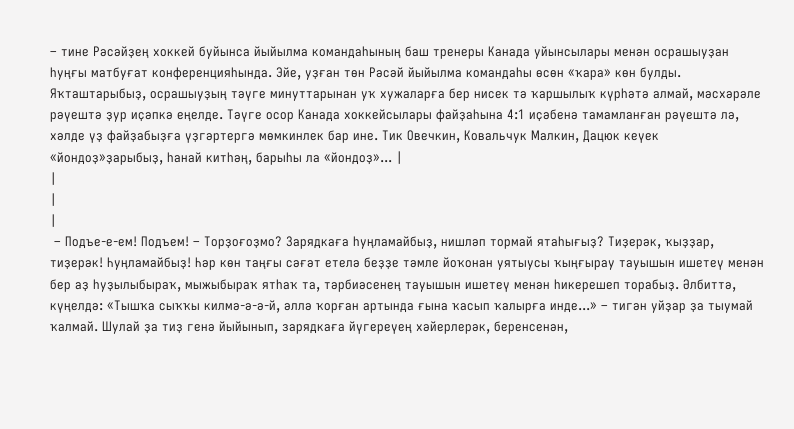– тине Рәсәйҙең хоккей буйынса йыйылма командаһының баш тренеры Канада уйынсылары менән осрашыуҙан һуңғы матбуғат конференцияһында. Эйе, уҙған төн Рәсәй йыйылма командаһы өсөн «ҡара» көн булды. Яҡташтарыбыҙ, осрашыуҙың тәүге минуттарынан уҡ хужаларға бер нисек тә ҡаршылыҡ күрһәтә алмай, мәсхәрәле рәүештә ҙур иҫәпкә еңелде. Тәүге осор Канада хоккейсылары файҙаһына 4:1 иҫәбенә тамамланған рәүештә лә, хәлде үҙ файҙабыҙға үҙгәртергә мөмкинлек бар ине. Тик Овечкин, Ковальчук Малкин, Дацюк кеүек «йондоҙ»ҙарыбыҙ, һанай китһәң, барыһы ла «йондоҙ»... |
|
|
|
 – Подъе-е-ем! Подъем! – Торҙоғоҙмо? Зарядкаға һуңламайбыҙ, нишләп тормай ятаһығыҙ? Тиҙерәк, ҡыҙҙар, тиҙерәк! Һуңламайбыҙ! Һәр көн таңғы сәғәт етелә беҙҙе тәмле йоҡонан уятыусы ҡыңғырау тауышын ишетеү менән бер аҙ һуҙылыбыраҡ, мыжыбыраҡ ятһаҡ та, тәрбиәсенең тауышын ишетеү менән һикерешеп торабыҙ. Әлбиттә, күңелдә: «Тышҡа сыҡҡы килмә-ә-ә-й, әллә ҡорған артында ғына ҡасып ҡалырға инде...» – тигән уйҙар ҙа тыумай ҡалмай. Шулай ҙа тиҙ генә йыйынып, зарядкаға йүгереүең хәйерлерәк, беренсенән,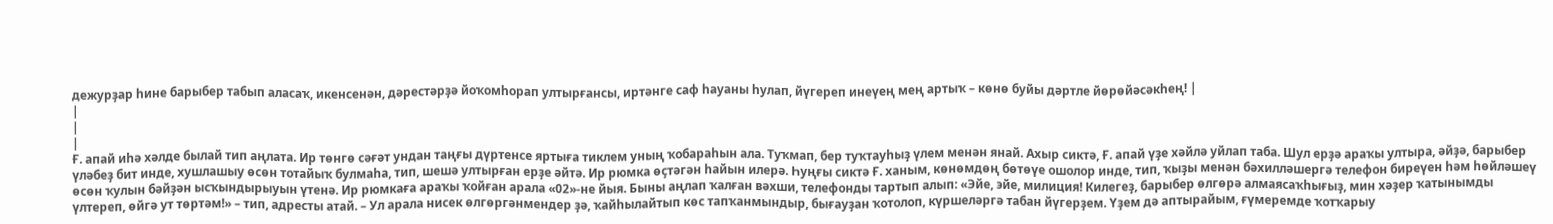дежурҙар һине барыбер табып аласаҡ, икенсенән, дәрестәрҙә йоҡомһорап ултырғансы, иртәнге саф һауаны һулап, йүгереп инеүең мең артыҡ – көнө буйы дәртле йөрөйәсәкһең! |
|
|
|
Ғ. апай иһә хәлде былай тип аңлата. Ир төнгө сәғәт ундан таңғы дүртенсе яртыға тиклем уның ҡобараһын ала. Туҡмап, бер туҡтауһыҙ үлем менән янай. Ахыр сиктә, Ғ. апай үҙе хәйлә уйлап таба. Шул ерҙә араҡы ултыра, әйҙә, барыбер үләбеҙ бит инде, хушлашыу өсөн тотайыҡ булмаһа, тип, шешә ултырған ерҙе әйтә. Ир рюмка өҫтәгән һайын илерә. Һуңғы сиктә Ғ. ханым, көнөмдөң бөтөүе ошолор инде, тип, ҡыҙы менән бәхилләшергә телефон биреүен һәм һөйләшеү өсөн ҡулын бәйҙән ысҡындырыуын үтенә. Ир рюмкаға араҡы ҡойған арала «02»-не йыя. Быны аңлап ҡалған вәхши, телефонды тартып алып: «Эйе, эйе, милиция! Килегеҙ, барыбер өлгөрә алмаясаҡһығыҙ, мин хәҙер ҡатынымды үлтереп, өйгә ут төртәм!» – тип, адресты атай. – Ул арала нисек өлгөргәнмендер ҙә, ҡайһылайтып көс тапҡанмындыр, бығауҙан ҡотолоп, күршеләргә табан йүгерҙем. Үҙем дә аптырайым, ғүмеремде ҡотҡарыу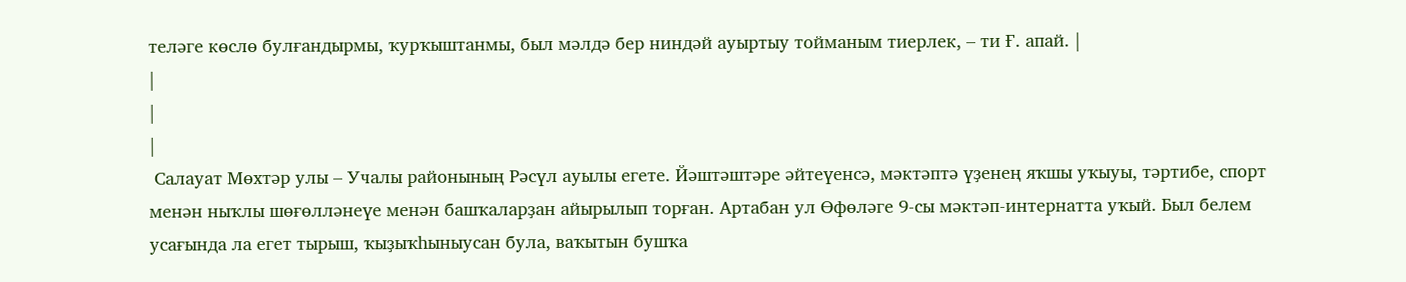теләге көслө булғандырмы, ҡурҡыштанмы, был мәлдә бер ниндәй ауыртыу тойманым тиерлек, – ти Ғ. апай. |
|
|
|
 Салауат Мөхтәр улы – Учалы районының Рәсүл ауылы егете. Йәштәштәре әйтеүенсә, мәктәптә үҙенең яҡшы уҡыуы, тәртибе, спорт менән ныҡлы шөғөлләнеүе менән башҡаларҙан айырылып торған. Артабан ул Өфөләге 9-сы мәктәп-интернатта уҡый. Был белем усағында ла егет тырыш, ҡыҙыҡһыныусан була, ваҡытын бушҡа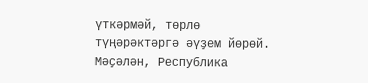үткәрмәй, төрлө түңәрәктәргә әүҙем йөрөй. Мәҫәлән, Республика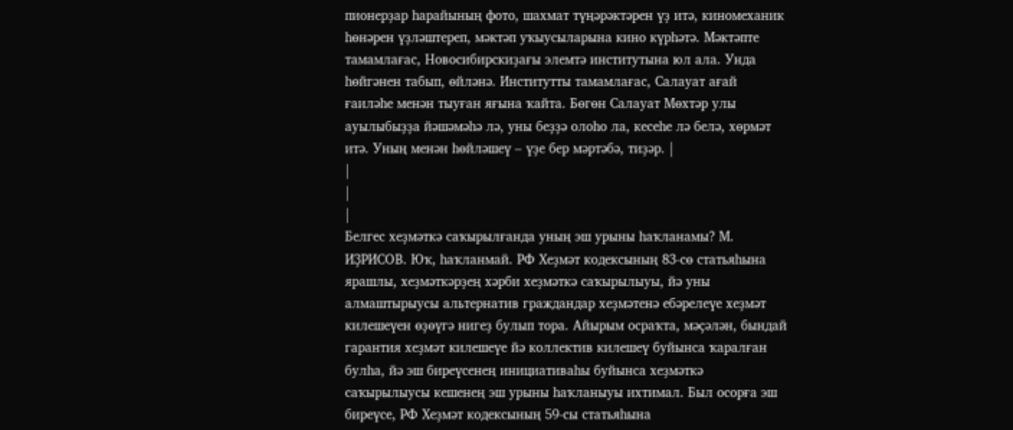пионерҙар һарайының фото, шахмат түңәрәктәрен үҙ итә, киномеханик һөнәрен үҙләштереп, мәктәп уҡыусыларына кино күрһәтә. Мәктәпте тамамлағас, Новосибирскиҙағы элемтә институтына юл ала. Унда һөйгәнен табып, өйләнә. Институтты тамамлағас, Салауат ағай ғаиләһе менән тыуған яғына ҡайта. Бөгөн Салауат Мөхтәр улы ауылыбыҙҙа йәшәмәһә лә, уны беҙҙә олоһо ла, кесеһе лә белә, хөрмәт итә. Уның менән һөйләшеү – үҙе бер мәртәбә, тиҙәр. |
|
|
|
Белгес хеҙмәткә саҡырылғанда уның эш урыны һаҡланамы? М. ИҘРИСОВ. Юҡ, һаҡланмай. РФ Хеҙмәт кодексының 83-сө статьяһына ярашлы, хеҙмәткәрҙең хәрби хеҙмәткә саҡырылыуы, йә уны алмаштырыусы альтернатив граждандар хеҙмәтенә ебәрелеүе хеҙмәт килешеүен өҙөүгә нигеҙ булып тора. Айырым осраҡта, мәҫәлән, бындай гарантия хеҙмәт килешеүе йә коллектив килешеү буйынса ҡаралған булһа, йә эш биреүсенең инициативаһы буйынса хеҙмәткә саҡырылыусы кешенең эш урыны һаҡланыуы ихтимал. Был осорға эш биреүсе, РФ Хеҙмәт кодексының 59-сы статьяһына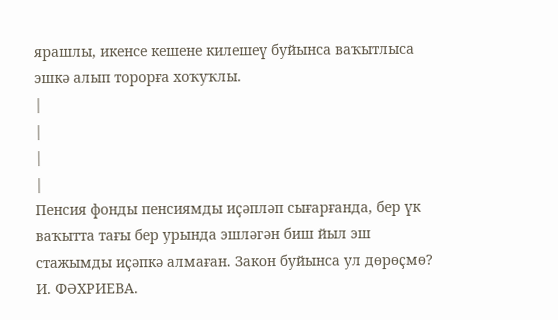ярашлы, икенсе кешене килешеү буйынса ваҡытлыса эшкә алып торорға хоҡуҡлы.
|
|
|
|
Пенсия фонды пенсиямды иҫәпләп сығарғанда, бер үк ваҡытта тағы бер урында эшләгән биш йыл эш стажымды иҫәпкә алмаған. Закон буйынса ул дөрөҫмө? И. ФӘХРИЕВА.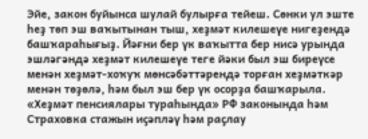Эйе, закон буйынса шулай булырға тейеш. Сөнки ул эште һеҙ төп эш ваҡытынан тыш, хеҙмәт килешеүе нигеҙендә башҡараһығыҙ. Йәғни бер үк ваҡытта бер нисә урында эшләгәндә хеҙмәт килешеүе теге йәки был эш биреүсе менән хеҙмәт-хоҡуҡ мөнсәбәттәрендә торған хеҙмәткәр менән төҙөлә, һәм был эш бер үк осорҙа башҡарыла. «Хеҙмәт пенсиялары тураһында» РФ законында һәм Страховка стажын иҫәпләү һәм раҫлау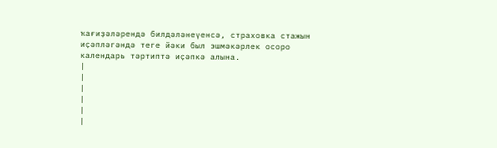ҡағиҙәләрендә билдәләнеүенсә, страховка стажын иҫәпләгәндә теге йәки был эшмәкәрлек осоро календарь тәртиптә иҫәпкә алына.
|
|
|
|
|
|